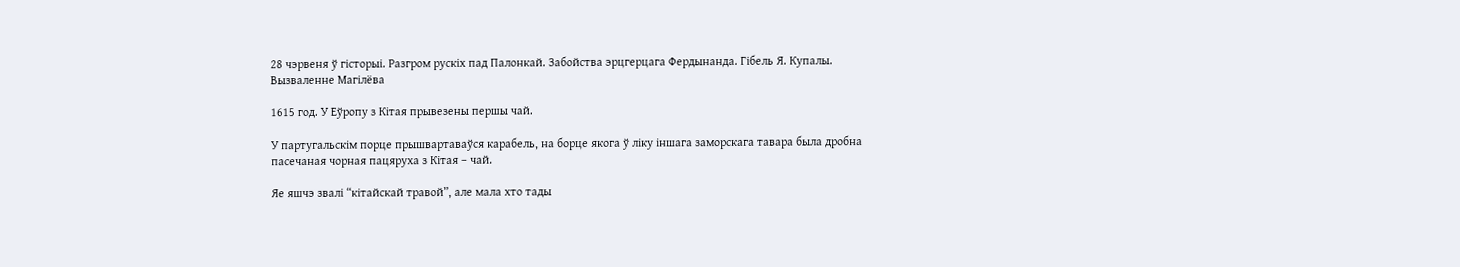28 чэрвеня ў гісторыі. Разгром рускіх пад Палонкай. Забойства эрцгерцага Фердынанда. Гібель Я. Купалы. Вызваленне Магілёва

1615 год. У Еўропу з Кітая прывезены першы чай.

У партугальскім порце прышвартаваўся карабель, на борце якога ў ліку іншага заморскага тавара была дробна пасечаная чорная пацяруха з Кітая – чай.

Яе яшчэ звалі “кітайскай травой”, але мала хто тады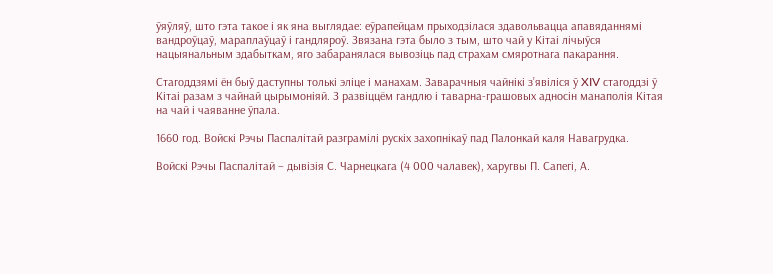ўяўляў, што гэта такое і як яна выглядае: еўрапейцам прыходзілася здавольвацца апавяданнямі вандроўцаў, мараплаўцаў і гандляроў. Звязана гэта было з тым, што чай у Кітаі лічыўся нацыянальным здабыткам, яго забаранялася вывозіць пад страхам смяротнага пакарання.

Стагоддзямі ён быў даступны толькі эліце і манахам. Заварачныя чайнікі з’явіліся ў XIV стагоддзі ў Кітаі разам з чайнай цырымоніяй. З развіццём гандлю і таварна-грашовых адносін манаполія Кітая на чай і чаяванне ўпала.

1660 год. Войскі Рэчы Паспалітай разграмілі рускіх захопнікаў пад Палонкай каля Навагрудка.

Войскі Рэчы Паспалітай – дывізія С. Чарнецкага (4 000 чалавек), харугвы П. Сапегі, А.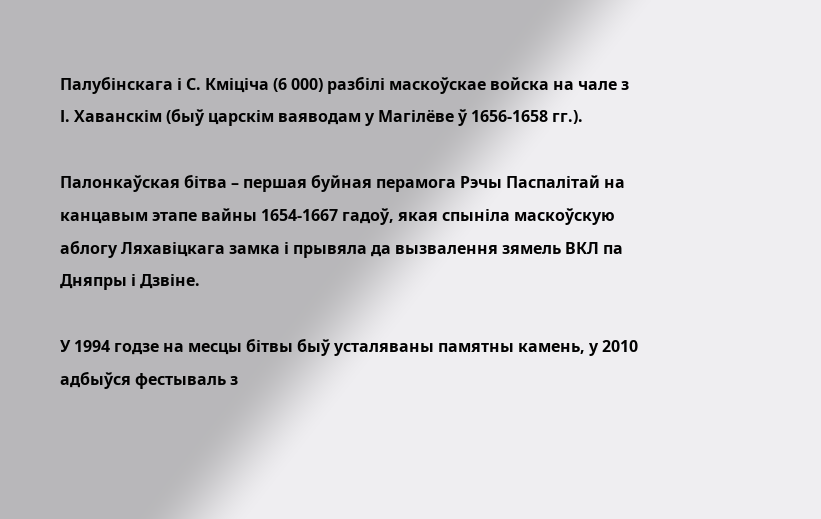Палубінскага і С. Кміціча (6 000) разбілі маскоўскае войска на чале з І. Хаванскім (быў царскім ваяводам у Магілёве ў 1656-1658 гг.).

Палонкаўская бітва – першая буйная перамога Рэчы Паспалітай на канцавым этапе вайны 1654-1667 гадоў, якая спыніла маскоўскую аблогу Ляхавіцкага замка і прывяла да вызвалення зямель ВКЛ па Дняпры і Дзвіне.

У 1994 годзе на месцы бітвы быў усталяваны памятны камень, у 2010 адбыўся фестываль з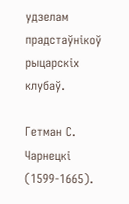удзелам прадстаўнікоў рыцарскіх клубаў.

Гетман С. Чарнецкі (1599-1665).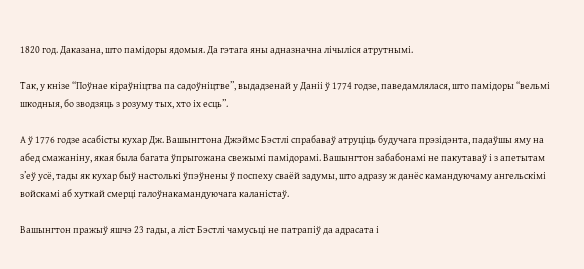1820 год. Даказана, што памідоры ядомыя. Да гэтага яны адназначна лічыліся атрутнымі.

Так, у кнізе “Поўнае кіраўніцтва па садоўніцтве”, выдадзенай у Даніі ў 1774 годзе, паведамлялася, што памідоры “вельмі шкодныя, бо зводзяць з розуму тых, хто іх есць”.

А ў 1776 годзе асабісты кухар Дж. Вашынгтона Джэймс Бэстлі спрабаваў атруціць будучага прэзідэнта, падаўшы яму на абед смажаніну, якая была багата ўпрыгожана свежымі памідорамі. Вашынгтон забабонамі не пакутаваў і з апетытам з’еў усё, тады як кухар быў настолькі ўпэўнены ў поспеху сваёй задумы, што адразу ж данёс камандуючаму ангельскімі войскамі аб хуткай смерці галоўнакамандуючага каланістаў.

Вашынгтон пражыў яшчэ 23 гады, а ліст Бэстлі чамусьці не патрапіў да адрасата і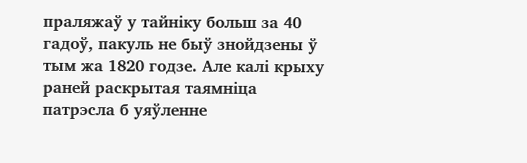праляжаў у тайніку больш за 40 гадоў, пакуль не быў знойдзены ў тым жа 1820 годзе. Але калі крыху раней раскрытая таямніца патрэсла б уяўленне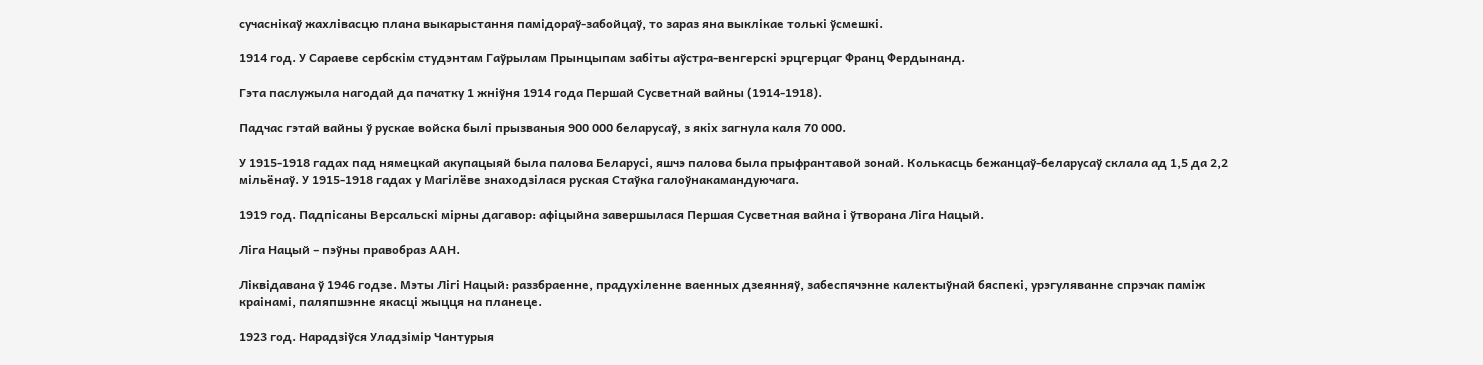сучаснікаў жахлівасцю плана выкарыстання памідораў-забойцаў, то зараз яна выклікае толькі ўсмешкі.

1914 год. У Сараеве сербскім студэнтам Гаўрылам Прынцыпам забіты аўстра-венгерскі эрцгерцаг Франц Фердынанд.

Гэта паслужыла нагодай да пачатку 1 жніўня 1914 года Першай Сусветнай вайны (1914-1918).

Падчас гэтай вайны ў рускае войска былі прызваныя 900 000 беларусаў, з якіх загнула каля 70 000.

У 1915-1918 гадах пад нямецкай акупацыяй была палова Беларусі, яшчэ палова была прыфрантавой зонай. Колькасць бежанцаў-беларусаў склала ад 1,5 да 2,2 мільёнаў. У 1915-1918 гадах у Магілёве знаходзілася руская Стаўка галоўнакамандуючага.

1919 год. Падпісаны Версальскі мірны дагавор: афіцыйна завершылася Першая Сусветная вайна і ўтворана Ліга Нацый.

Ліга Нацый – пэўны правобраз ААН.

Ліквідавана ў 1946 годзе. Мэты Лігі Нацый: раззбраенне, прадухіленне ваенных дзеянняў, забеспячэнне калектыўнай бяспекі, урэгуляванне спрэчак паміж краінамі, паляпшэнне якасці жыцця на планеце.

1923 год. Нарадзіўся Уладзімір Чантурыя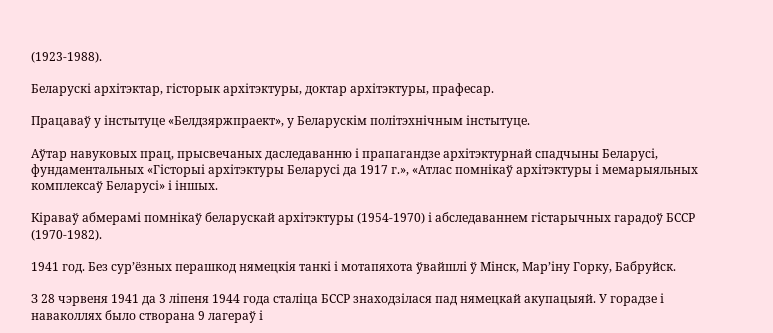(1923-1988).

Беларускі архітэктар, гісторык архітэктуры, доктар архітэктуры, прафесар.

Працаваў у інстытуце «Белдзяржпраект», у Беларускім політэхнічным інстытуце.

Аўтар навуковых прац, прысвечаных даследаванню і прапагандзе архітэктурнай спадчыны Беларусі, фундаментальных «Гісторыі архітэктуры Беларусі да 1917 г.», «Атлас помнікаў архітэктуры і мемарыяльных комплексаў Беларусі» і іншых.

Кіраваў абмерамі помнікаў беларускай архітэктуры (1954-1970) і абследаваннем гістарычных гарадоў БССР (1970-1982).

1941 год. Без сур’ёзных перашкод нямецкія танкі і мотапяхота ўвайшлі ў Мінск, Мар’іну Горку, Бабруйск.

З 28 чэрвеня 1941 да 3 ліпеня 1944 года сталіца БССР знаходзілася пад нямецкай акупацыяй. У горадзе і наваколлях было створана 9 лагераў і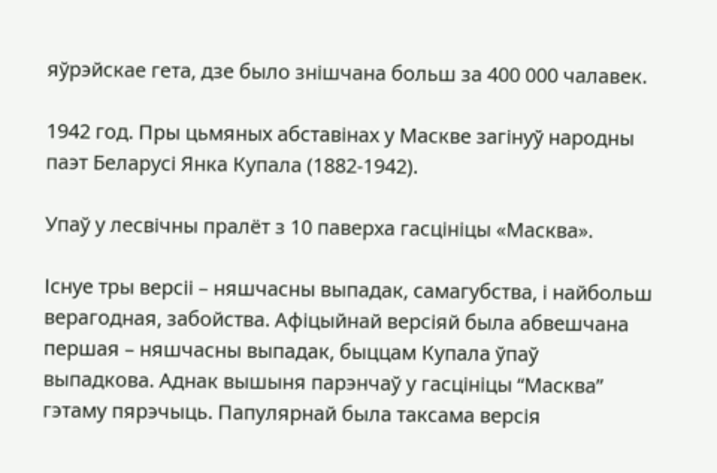яўрэйскае гета, дзе было знішчана больш за 400 000 чалавек.

1942 год. Пры цьмяных абставінах у Маскве загінуў народны паэт Беларусі Янка Купала (1882-1942).

Упаў у лесвічны пралёт з 10 паверха гасцініцы «Масква».

Існуе тры версіі – няшчасны выпадак, самагубства, і найбольш верагодная, забойства. Афіцыйнай версіяй была абвешчана першая – няшчасны выпадак, быццам Купала ўпаў выпадкова. Аднак вышыня парэнчаў у гасцініцы “Масква” гэтаму пярэчыць. Папулярнай была таксама версія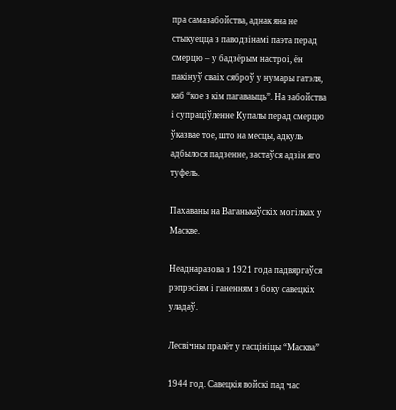пра самазабойства, аднак яна не стыкуецца з паводзінамі паэта перад смерцю – у бадзёрым настроі, ён пакінуў сваіх сяброў у нумары гатэля, каб “кое з кім пагаваыць”. На забойства і супраціўленне Купалы перад смерцю ўказвае тое, што на месцы, адкуль адбылося падзенне, застаўся адзін яго туфель.

Пахаваны на Ваганькаўскіх могілках у Маскве.

Неаднаразова з 1921 года падвяргаўся рэпрэсіям і ганенням з боку савецкіх уладаў.

Лесвічны пралёт у гасцініцы “Масква”

1944 год. Савецкія войскі пад час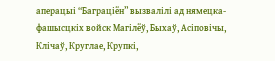аперацыі “Баграціён” вызвалілі ад нямецка-фашысцкіх войск Магілёў, Быхаў, Асіповічы, Клічаў, Круглае, Крупкі,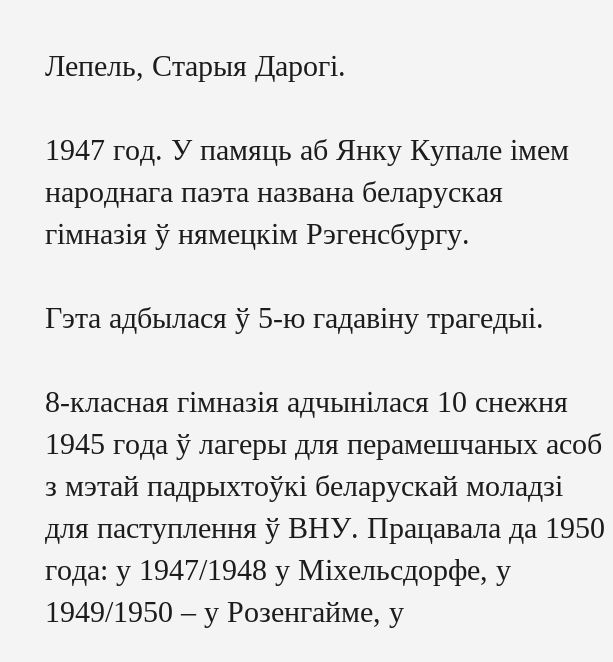Лепель, Старыя Дарогі.

1947 год. У памяць аб Янку Купале імем народнага паэта названа беларуская гімназія ў нямецкім Рэгенсбургу.

Гэта адбылася ў 5-ю гадавіну трагедыі.

8-класная гімназія адчынілася 10 снежня 1945 года ў лагеры для перамешчаных асоб з мэтай падрыхтоўкі беларускай моладзі для паступлення ў ВНУ. Працавала да 1950 года: у 1947/1948 у Міхельсдорфе, у 1949/1950 – у Розенгайме, у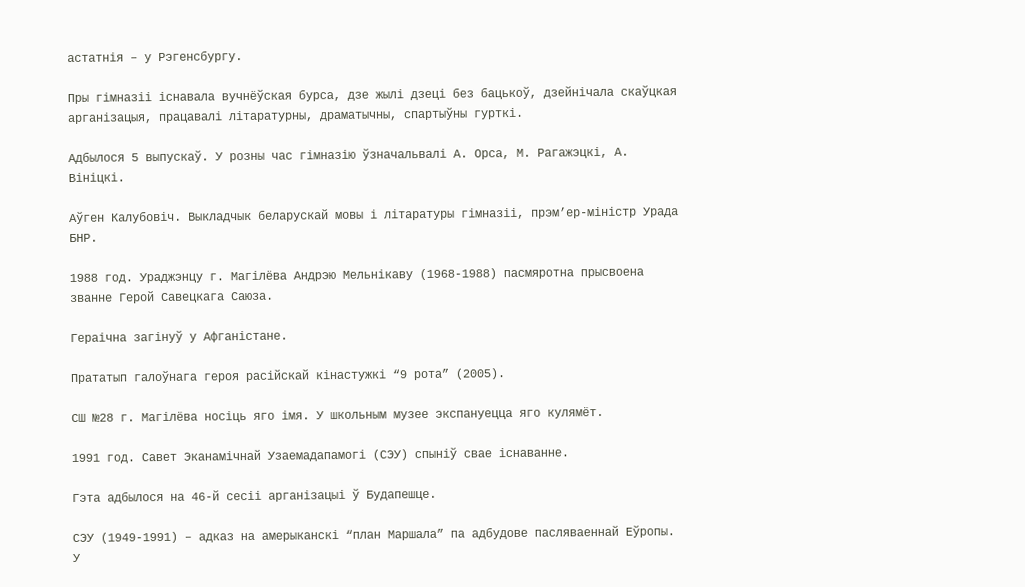астатнія – у Рэгенсбургу.

Пры гімназіі існавала вучнёўская бурса, дзе жылі дзеці без бацькоў, дзейнічала скаўцкая арганізацыя, працавалі літаратурны, драматычны, спартыўны гурткі.

Адбылося 5 выпускаў. У розны час гімназію ўзначальвалі А. Орса, М. Рагажэцкі, А. Вініцкі.

Аўген Калубовіч. Выкладчык беларускай мовы і літаратуры гімназіі, прэм’ер-міністр Урада БНР.

1988 год. Ураджэнцу г. Магілёва Андрэю Мельнікаву (1968-1988) пасмяротна прысвоена званне Герой Савецкага Саюза.

Гераічна загінуў у Афганістане.

Прататып галоўнага героя расійскай кінастужкі “9 рота” (2005).

СШ №28 г. Магілёва носіць яго імя. У школьным музее экспануецца яго кулямёт.

1991 год. Савет Эканамічнай Узаемадапамогі (СЭУ) спыніў свае існаванне.

Гэта адбылося на 46-й сесіі арганізацыі ў Будапешце.

СЭУ (1949-1991) – адказ на амерыканскі “план Маршала” па адбудове пасляваеннай Еўропы. У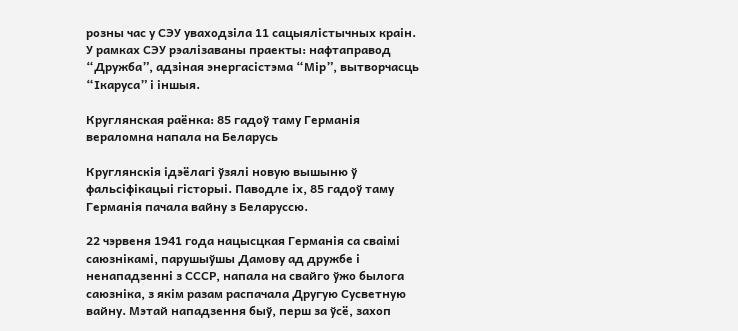розны час у СЭУ уваходзіла 11 сацыялістычных краін. У рамках СЭУ рэалізаваны праекты: нафтаправод “Дружба”, адзіная энергасістэма “Мір”, вытворчасць “Ікаруса” і іншыя.

Круглянская раёнка: 85 гадоў таму Германія вераломна напала на Беларусь

Круглянскія ідэёлагі ўзялі новую вышыню ў фальсіфікацыі гісторыі. Паводле іх, 85 гадоў таму Германія пачала вайну з Беларуссю.

22 чэрвеня 1941 года нацысцкая Германія са сваімі саюзнікамі, парушыўшы Дамову ад дружбе і ненападзенні з СССР, напала на свайго ўжо былога саюзніка, з якім разам распачала Другую Сусветную вайну. Мэтай нападзення быў, перш за ўсё, захоп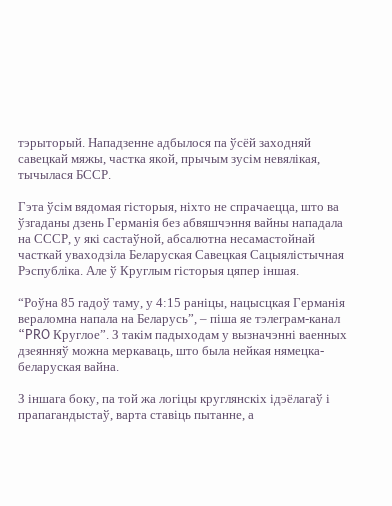тэрыторый. Нападзенне адбылося па ўсёй заходняй савецкай мяжы, частка якой, прычым зусім невялікая, тычылася БССР.

Гэта ўсім вядомая гісторыя, ніхто не спрачаецца, што ва ўзгаданы дзень Германія без абвяшчэння вайны нападала на СССР, у які састаўной, абсалютна несамастойнай часткай уваходзіла Беларуская Савецкая Сацыялістычная Рэспубліка. Але ў Круглым гісторыя цяпер іншая.

“Роўна 85 гадоў таму, у 4:15 раніцы, нацысцкая Германія вераломна напала на Беларусь”, – піша яе тэлеграм-канал “PRO Круглое”. З такім падыходам у вызначэнні ваенных дзеянняў можна меркаваць, што была нейкая нямецка-беларуская вайна.

З іншага боку, па той жа логіцы круглянскіх ідэёлагаў і прапагандыстаў, варта ставіць пытанне, а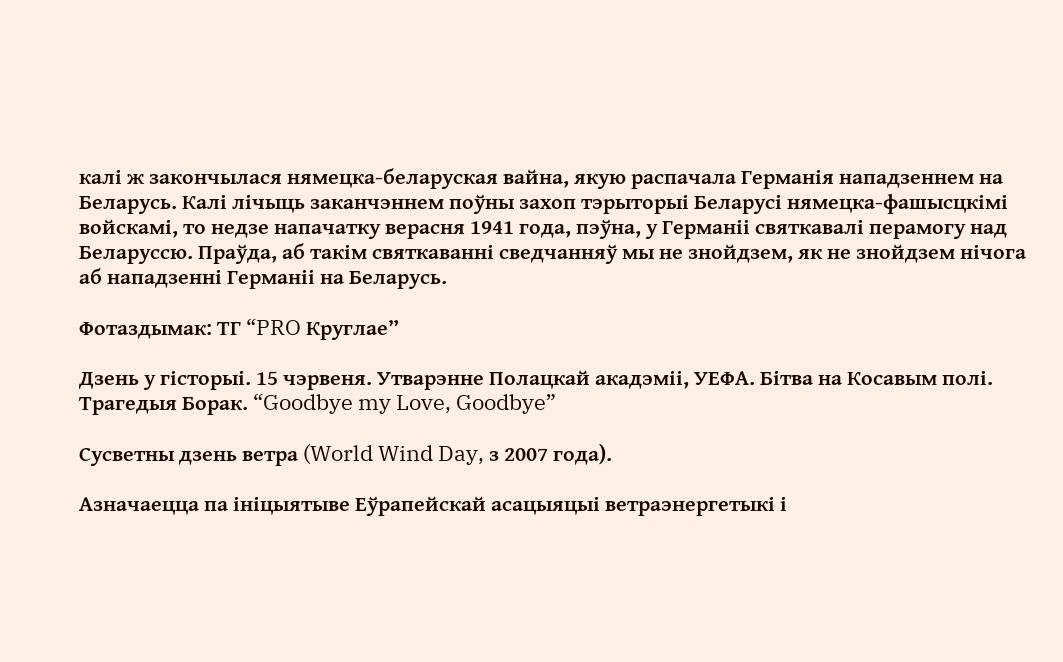калі ж закончылася нямецка-беларуская вайна, якую распачала Германія нападзеннем на Беларусь. Калі лічыць заканчэннем поўны захоп тэрыторыі Беларусі нямецка-фашысцкімі войскамі, то недзе напачатку верасня 1941 года, пэўна, у Германіі святкавалі перамогу над Беларуссю. Праўда, аб такім святкаванні сведчанняў мы не знойдзем, як не знойдзем нічога аб нападзенні Германіі на Беларусь.

Фотаздымак: ТГ “PRO Круглае”

Дзень у гісторыі. 15 чэрвеня. Утварэнне Полацкай акадэміі, УЕФА. Бітва на Косавым полі. Трагедыя Борак. “Goodbye my Love, Goodbye”

Сусветны дзень ветра (World Wind Day, з 2007 года).

Азначаецца па ініцыятыве Еўрапейскай асацыяцыі ветраэнергетыкі і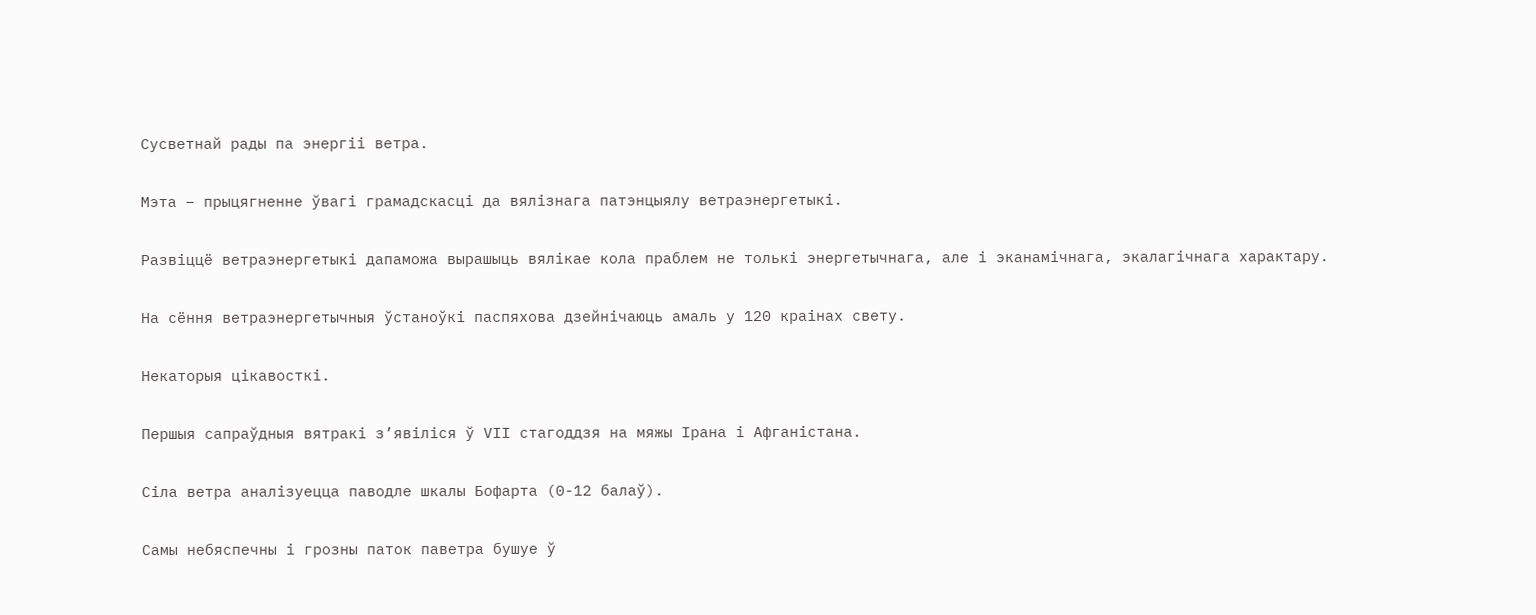Сусветнай рады па энергіі ветра.

Мэта – прыцягненне ўвагі грамадскасці да вялізнага патэнцыялу ветраэнергетыкі.

Развіццё ветраэнергетыкі дапаможа вырашыць вялікае кола праблем не толькі энергетычнага, але і эканамічнага, экалагічнага характару.

На сёння ветраэнергетычныя ўстаноўкі паспяхова дзейнічаюць амаль у 120 краінах свету.

Некаторыя цікавосткі.

Першыя сапраўдныя вятракі з’явіліся ў VII стагоддзя на мяжы Ірана і Афганістана.

Сіла ветра аналізуецца паводле шкалы Бофарта (0-12 балаў).

Самы небяспечны і грозны паток паветра бушуе ў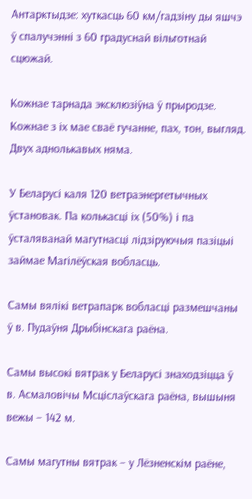Антарктыдзе: хуткасць 60 км/гадзіну ды яшчэ ў спалучэнні з 60 градуснай вільготнай сцюжай.

Кожнае тарнада эксклюзіўна ў прыродзе. Кожнае з іх мае сваё гучанне, пах, тон, выгляд. Двух аднолькавых няма.

У Беларусі каля 120 ветраэнергетычных ўстановак. Па колькасці іх (50%) і па ўсталяванай магутнасці лідзіруючыя пазіцыі займае Магілёўская вобласць.

Самы вялікі ветрапарк вобласці размешчаны ў в. Пудаўня Дрыбінскага раёна.

Самы высокі вятрак у Беларусі знаходзіцца ў в. Асмаловічы Мсціслаўскага раёна, вышыня вежы – 142 м.

Самы магутны вятрак – у Лёзненскім раёне,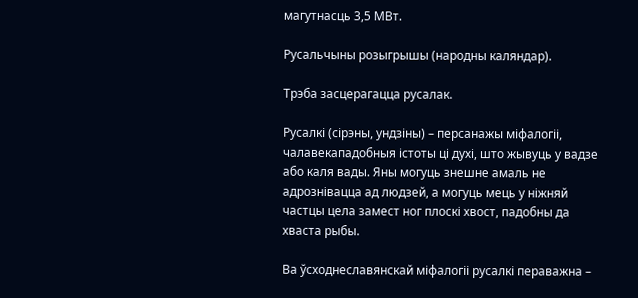магутнасць 3,5 МВт.

Русальчыны розыгрышы (народны каляндар).

Трэба засцерагацца русалак.

Русалкі (сірэны, ундзіны) – персанажы міфалогіі, чалавекападобныя істоты ці духі, што жывуць у вадзе або каля вады. Яны могуць знешне амаль не адрознівацца ад людзей, а могуць мець у ніжняй частцы цела замест ног плоскі хвост, падобны да хваста рыбы.

Ва ўсходнеславянскай міфалогіі русалкі пераважна –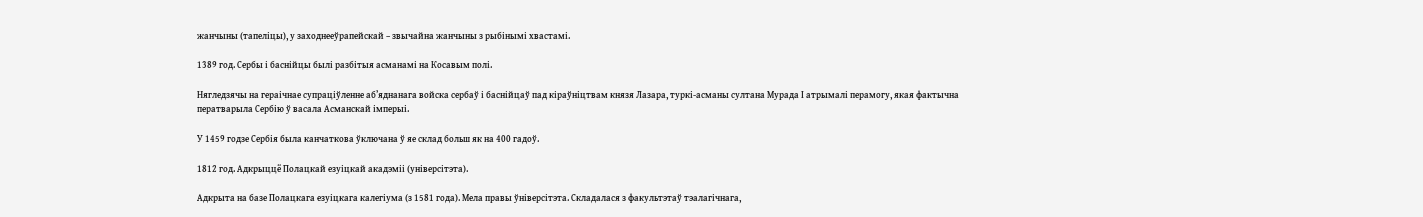жанчыны (тапеліцы), у заходнееўрапейскай – звычайна жанчыны з рыбінымі хвастамі.

1389 год. Сербы і баснійцы былі разбітыя асманамі на Косавым полі.

Нягледзячы на гераічнае супраціўленне аб’яднанага войска сербаў і баснійцаў пад кіраўніцтвам князя Лазара, туркі-асманы султана Мурада І атрымалі перамогу, якая фактычна ператварыла Сербію ў васала Асманскай імперыі.

У 1459 годзе Сербія была канчаткова ўключана ў яе склад больш як на 400 гадоў.

1812 год. Адкрыццё Полацкай езуіцкай акадэміі (універсітэта).

Адкрыта на базе Полацкага езуіцкага калегіума (з 1581 года). Мела правы ўніверсітэта. Складалася з факультэтаў тэалагічнага,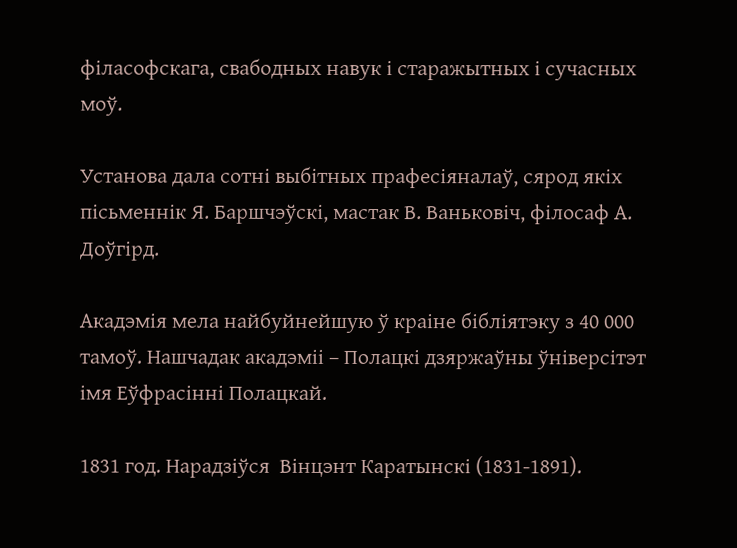філасофскага, свабодных навук і старажытных і сучасных моў.

Установа дала сотні выбітных прафесіяналаў, сярод якіх пісьменнік Я. Баршчэўскі, мастак В. Ваньковіч, філосаф А. Доўгірд.

Акадэмія мела найбуйнейшую ў краіне бібліятэку з 40 000 тамоў. Нашчадак акадэміі – Полацкі дзяржаўны ўніверсітэт імя Еўфрасінні Полацкай.

1831 год. Нарадзіўся  Вінцэнт Каратынскі (1831-1891).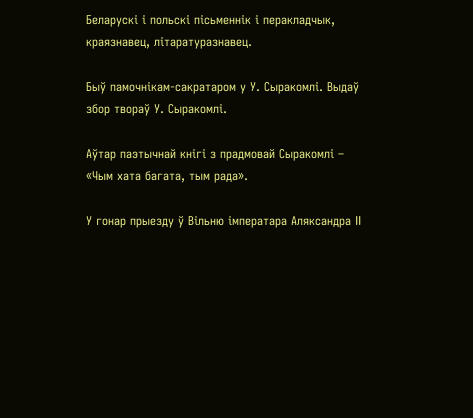Беларускі і польскі пісьменнік і перакладчык, краязнавец, літаратуразнавец.

Быў памочнікам-сакратаром у У. Сыракомлі. Выдаў збор твораў У. Сыракомлі.

Аўтар паэтычнай кнігі з прадмовай Сыракомлі – «Чым xата багата, тым рада».

У гонар прыезду ў Bільню імператара Аляксандра II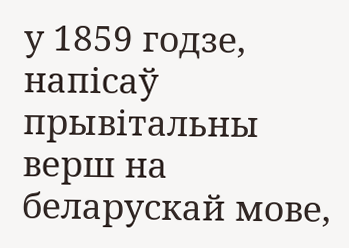у 1859 годзе, напісаў прывітальны верш на беларускай мове,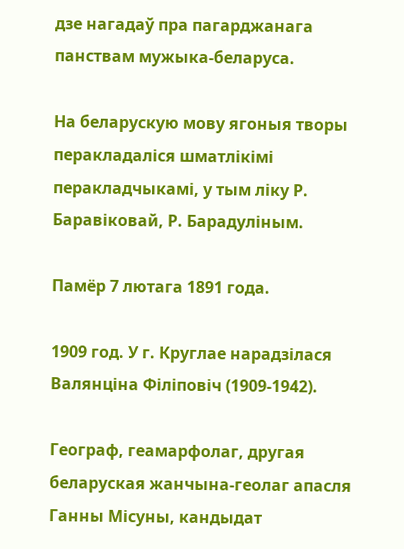дзе нагадаў пра пагарджанага панствам мужыка-беларуса.

На беларускую мову ягоныя творы перакладаліся шматлікімі перакладчыкамі, у тым ліку Р. Баравіковай, Р. Барадуліным.

Памёр 7 лютага 1891 года.

1909 год. У г. Круглае нарадзілася Валянціна Філіповіч (1909-1942).

Географ, геамарфолаг, другая беларуская жанчына-геолаг апасля Ганны Місуны, кандыдат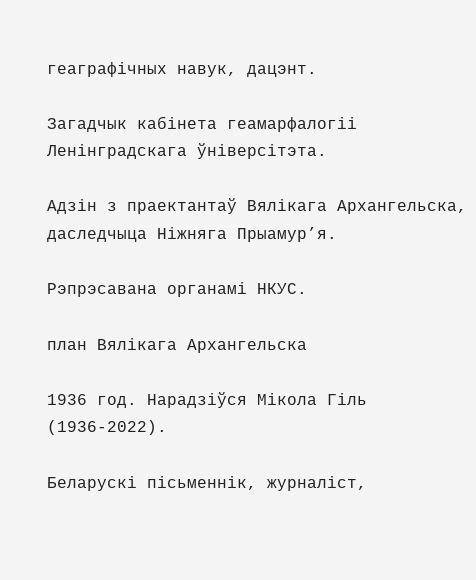геаграфічных навук, дацэнт.

Загадчык кабінета геамарфалогіі Ленінградскага ўніверсітэта.

Адзін з праектантаў Вялікага Архангельска, даследчыца Ніжняга Прыамур’я.

Рэпрэсавана органамі НКУС.

план Вялікага Архангельска

1936 год. Нарадзіўся Мікола Гіль (1936-2022).

Беларускі пісьменнік, журналіст,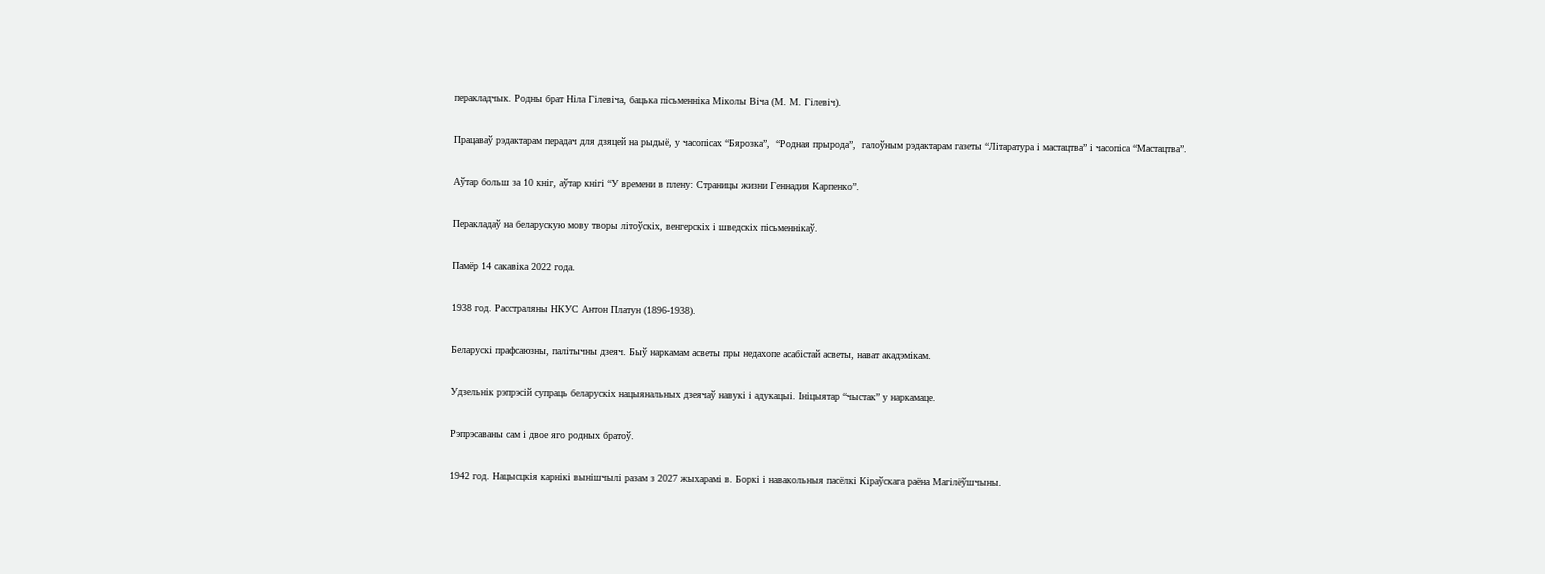перакладчык. Родны брат Ніла Гілевіча, бацька пісьменніка Міколы Віча (М. М. Гілевіч).

Працаваў рэдактарам перадач для дзяцей на рыдыё, у часопісах “Бярозка”,  “Родная прырода”,  галоўным рэдактарам газеты “Літаратура і мастацтва” і часопіса “Мастацтва”.

Аўтар больш за 10 кніг, аўтар кнігі “У времени в плену: Страницы жизни Геннадия Карпенко”.

Перакладаў на беларускую мову творы літоўскіх, венгерскіх і шведскіх пісьменнікаў.

Памёр 14 сакавіка 2022 года.

1938 год. Расстраляны НКУС Антон Платун (1896-1938).

Беларускі прафсаюзны, палітычны дзеяч. Быў наркамам асветы пры недахопе асабістай асветы, нават акадэмікам.

Удзельнік рэпрэсій супраць беларускіх нацыянальных дзеячаў навукі і адукацыі. Ініцыятар “чыстак” у наркамаце.

Рэпрэсаваны сам і двое яго родных братоў.

1942 год. Нацысцкія карнікі вынішчылі разам з 2027 жыхарамі в. Боркі і навакольныя пасёлкі Кіраўскага раёна Магілёўшчыны.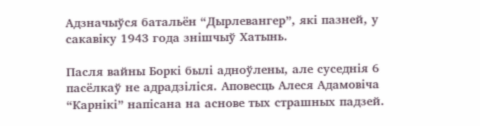Адзначыўся батальён “Дырлевангер”, які пазней, у сакавіку 1943 года знішчыў Хатынь.

Пасля вайны Боркі былі адноўлены, але суседнія 6 пасёлкаў не адрадзіліся. Аповесць Алеся Адамовіча “Карнікі” напісана на аснове тых страшных падзей.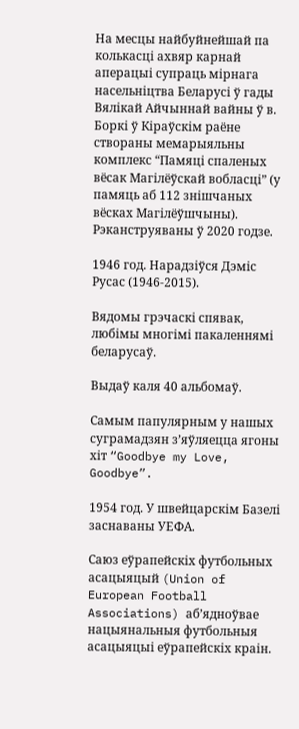На месцы найбуйнейшай па колькасці ахвяр карнай аперацыі супраць мірнага насельніцтва Беларусі ў гады Вялікай Айчыннай вайны ў в. Боркі ў Кіраўскім раёне створаны мемарыяльны комплекс “Памяці спаленых вёсак Магілёўскай вобласці” (у памяць аб 112 знішчаных вёсках Магілёўшчыны). Рэканструяваны ў 2020 годзе.

1946 год. Нарадзіўся Дэміс Русас (1946-2015).

Вядомы грэчаскі спявак, любімы многімі пакаленнямі беларусаў.

Выдаў каля 40 альбомаў.

Самым папулярным у нашых суграмадзян з’яўляецца ягоны хіт “Goodbye my Love, Goodbye”.

1954 год. У швейцарскім Базелі заснаваны УЕФА.

Саюз еўрапейскіх футбольных асацыяцый (Union of European Football Associations) аб’ядноўвае нацыянальныя футбольныя асацыяцыі еўрапейскіх краін.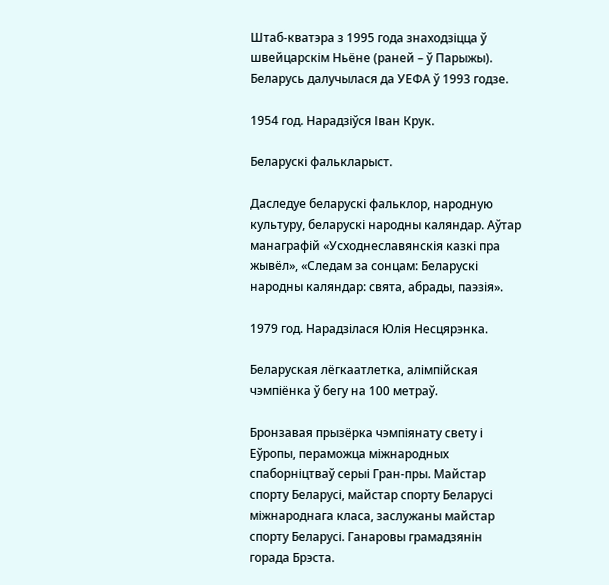Штаб-кватэра з 1995 года знаходзіцца ў швейцарскім Ньёне (раней – ў Парыжы). Беларусь далучылася да УЕФА ў 1993 годзе.

1954 год. Нарадзіўся Іван Крук.

Беларускі фалькларыст.

Даследуе беларускі фальклор, народную культуру, беларускі народны каляндар. Аўтар манаграфій «Усходнеславянскія казкі пра жывёл», «Следам за сонцам: Беларускі народны каляндар: свята, абрады, паэзія».

1979 год. Нарадзілася Юлія Несцярэнка.

Беларуская лёгкаатлетка, алімпійская чэмпіёнка ў бегу на 100 метраў.

Бронзавая прызёрка чэмпіянату свету і Еўропы, пераможца міжнародных спаборніцтваў серыі Гран-пры. Майстар спорту Беларусі, майстар спорту Беларусі міжнароднага класа, заслужаны майстар спорту Беларусі. Ганаровы грамадзянін горада Брэста.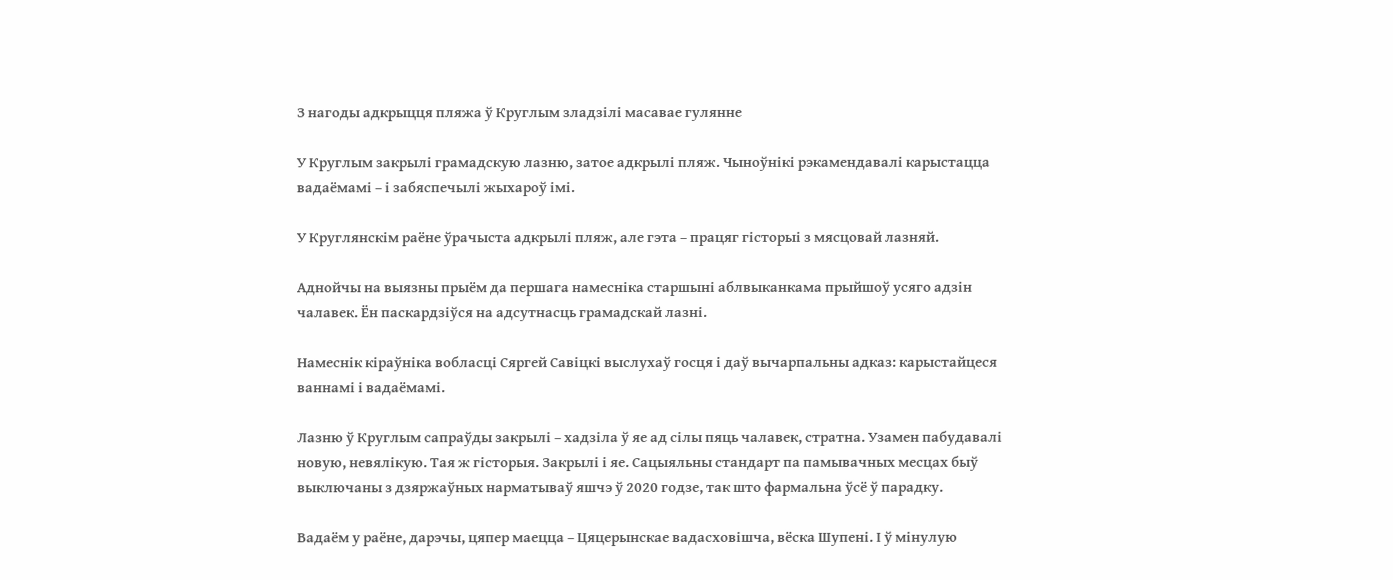З нагоды адкрыцця пляжа ў Круглым зладзілі масавае гулянне

У Круглым закрылі грамадскую лазню, затое адкрылі пляж. Чыноўнікі рэкамендавалі карыстацца вадаёмамі – і забяспечылі жыхароў імі.

У Круглянскім раёне ўрачыста адкрылі пляж, але гэта – працяг гісторыі з мясцовай лазняй.

Аднойчы на выязны прыём да першага намесніка старшыні аблвыканкама прыйшоў усяго адзін чалавек. Ён паскардзіўся на адсутнасць грамадскай лазні.

Намеснік кіраўніка вобласці Сяргей Савіцкі выслухаў госця і даў вычарпальны адказ: карыстайцеся ваннамі і вадаёмамі.

Лазню ў Круглым сапраўды закрылі – хадзіла ў яе ад сілы пяць чалавек, стратна. Узамен пабудавалі новую, невялікую. Тая ж гісторыя. Закрылі і яе. Сацыяльны стандарт па памывачных месцах быў выключаны з дзяржаўных нарматываў яшчэ ў 2020 годзе, так што фармальна ўсё ў парадку.

Вадаём у раёне, дарэчы, цяпер маецца – Цяцерынскае вадасховішча, вёска Шупені. І ў мінулую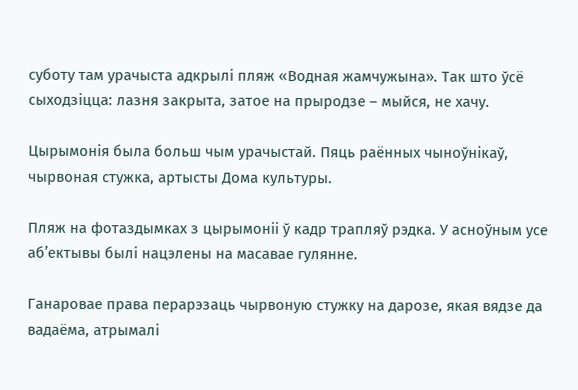суботу там урачыста адкрылі пляж «Водная жамчужына». Так што ўсё сыходзіцца: лазня закрыта, затое на прыродзе – мыйся, не хачу.

Цырымонія была больш чым урачыстай. Пяць раённых чыноўнікаў, чырвоная стужка, артысты Дома культуры.

Пляж на фотаздымках з цырымоніі ў кадр трапляў рэдка. У асноўным усе аб’ектывы былі нацэлены на масавае гулянне.

Ганаровае права перарэзаць чырвоную стужку на дарозе, якая вядзе да вадаёма, атрымалі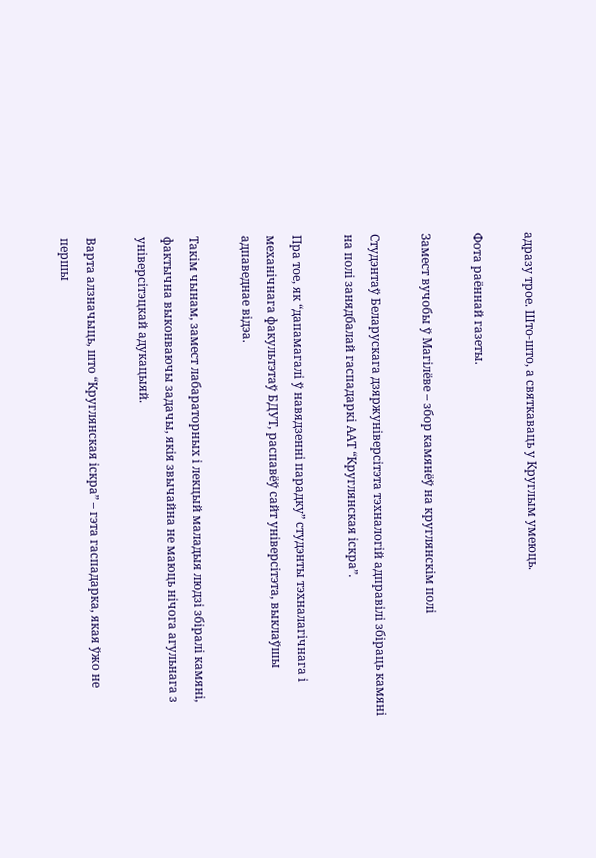адразу трое. Што-што, а святкаваць у Круглым умеюць.

Фота раённай газеты.

Замест вучобы ў Магілёве – збор камянёў на круглянскім полі

Студэнтаў Беларускага дзяржуніверсітэта тэхналогій адправілі збіраць камяні на полі занядбалай гаспадаркі ААТ “Круглянская іскра”.

Пра тое, як “дапамагалі ў навядзенні парадку” студэнты тэхналагічнага і механічнага факультэтаў БДУТ, распавёў сайт універсітэта, выклаўшы адпаведнае відэа.

Такім чынам, замест лабараторных і лекцый маладыя людзі збіралі камяні, фактычна выконваючы задачы, якія звычайна не маюць нічога агульнага з універсітэцкай адукацыяй.

Варта алзначыць, што “Круглянская іскра” – гэта гаспадарка, якая ўжо не першы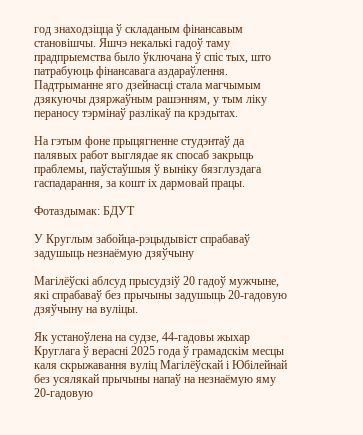год знаходзіцца ў складаным фінансавым становішчы. Яшчэ некалькі гадоў таму прадпрыемства было ўключана ў спіс тых, што патрабуюць фінансавага аздараўлення. Падтрыманне яго дзейнасці стала магчымым дзякуючы дзяржаўным рашэнням, у тым ліку пераносу тэрмінаў разлікаў па крэдытах.

На гэтым фоне прыцягненне студэнтаў да палявых работ выглядае як спосаб закрыць праблемы, паўстаўшыя ў выніку бязглуздага гаспадарання, за кошт іх дармовай працы.

Фотаздымак: БДУТ

У Круглым забойца-рэцыдывіст спрабаваў задушыць незнаёмую дзяўчыну

Магілёўскі аблсуд прысудзіў 20 гадоў мужчыне, які спрабаваў без прычыны задушыць 20-гадовую дзяўчыну на вуліцы.

Як устаноўлена на судзе, 44-гадовы жыхар Круглага ў верасні 2025 года ў грамадскім месцы каля скрыжавання вуліц Магілёўскай і Юбілейнай без усялякай прычыны напаў на незнаёмую яму 20-гадовую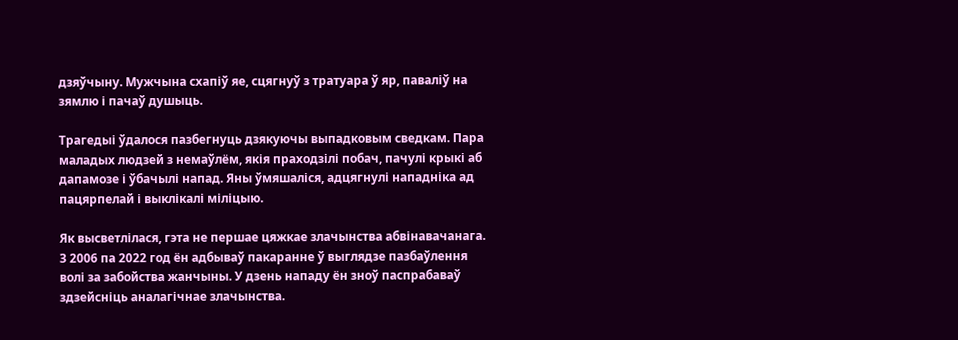дзяўчыну. Мужчына схапіў яе, сцягнуў з тратуара ў яр, паваліў на зямлю і пачаў душыць.

Трагедыі ўдалося пазбегнуць дзякуючы выпадковым сведкам. Пара маладых людзей з немаўлём, якія праходзілі побач, пачулі крыкі аб дапамозе і ўбачылі напад. Яны ўмяшаліся, адцягнулі нападніка ад пацярпелай і выклікалі міліцыю.

Як высветлілася, гэта не першае цяжкае злачынства абвінавачанага. З 2006 па 2022 год ён адбываў пакаранне ў выглядзе пазбаўлення волі за забойства жанчыны. У дзень нападу ён зноў паспрабаваў здзейсніць аналагічнае злачынства.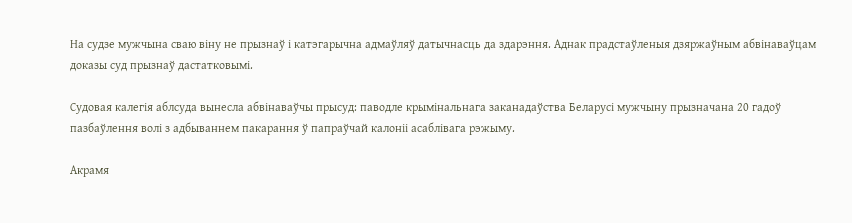На судзе мужчына сваю віну не прызнаў і катэгарычна адмаўляў датычнасць да здарэння. Аднак прадстаўленыя дзяржаўным абвінаваўцам доказы суд прызнаў дастатковымі.

Судовая калегія аблсуда вынесла абвінаваўчы прысуд: паводле крымінальнага заканадаўства Беларусі мужчыну прызначана 20 гадоў пазбаўлення волі з адбываннем пакарання ў папраўчай калоніі асаблівага рэжыму.

Акрамя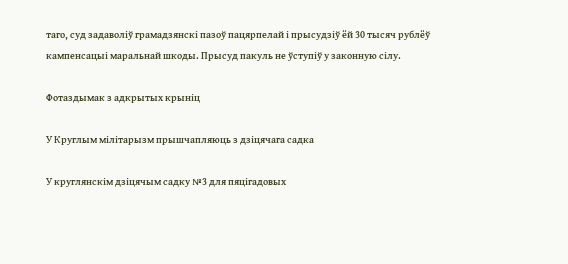таго, суд задаволіў грамадзянскі пазоў пацярпелай і прысудзіў ёй 30 тысяч рублёў кампенсацыі маральнай шкоды. Прысуд пакуль не ўступіў у законную сілу.

Фотаздымак з адкрытых крыніц

У Круглым мілітарызм прышчапляюць з дзіцячага садка

У круглянскім дзіцячым садку №3 для пяцігадовых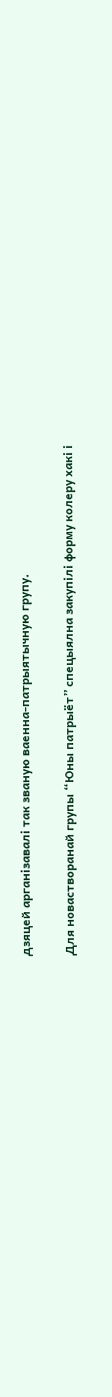дзяцей арганізавалі так званую ваенна-патрыятычную групу.

Для новастворанай групы “Юны патрыёт” спецыялна закупілі форму колеру хакі і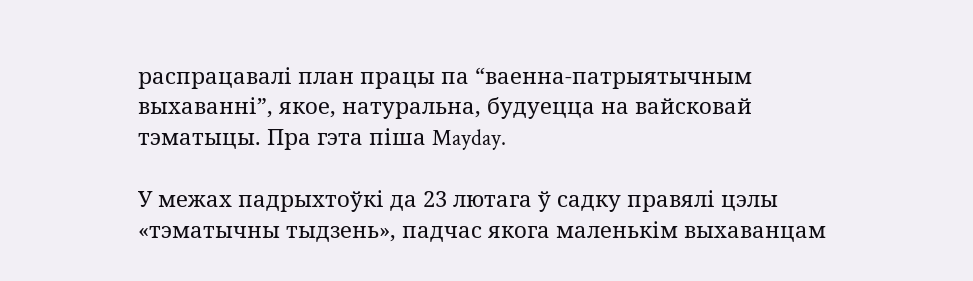распрацавалі план працы па “ваенна-патрыятычным выхаванні”, якое, натуральна, будуецца на вайсковай тэматыцы. Пра гэта піша Mayday.

У межах падрыхтоўкі да 23 лютага ў садку правялі цэлы «тэматычны тыдзень», падчас якога маленькім выхаванцам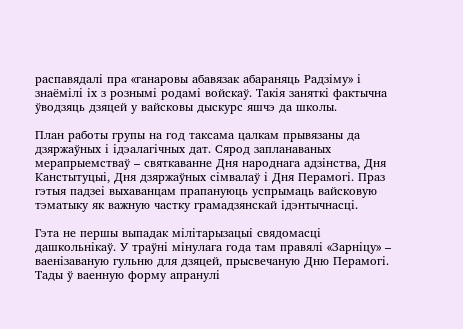распавядалі пра «ганаровы абавязак абараняць Радзіму» і знаёмілі іх з рознымі родамі войскаў. Такія заняткі фактычна ўводзяць дзяцей у вайсковы дыскурс яшчэ да школы.

План работы групы на год таксама цалкам прывязаны да дзяржаўных і ідэалагічных дат. Сярод запланаваных мерапрыемстваў – святкаванне Дня народнага адзінства, Дня Канстытуцыі, Дня дзяржаўных сімвалаў і Дня Перамогі. Праз гэтыя падзеі выхаванцам прапануюць успрымаць вайсковую тэматыку як важную частку грамадзянскай ідэнтычнасці.

Гэта не першы выпадак мілітарызацыі свядомасці дашкольнікаў. У траўні мінулага года там правялі «Зарніцу» – ваенізаваную гульню для дзяцей, прысвечаную Дню Перамогі. Тады ў ваенную форму апранулі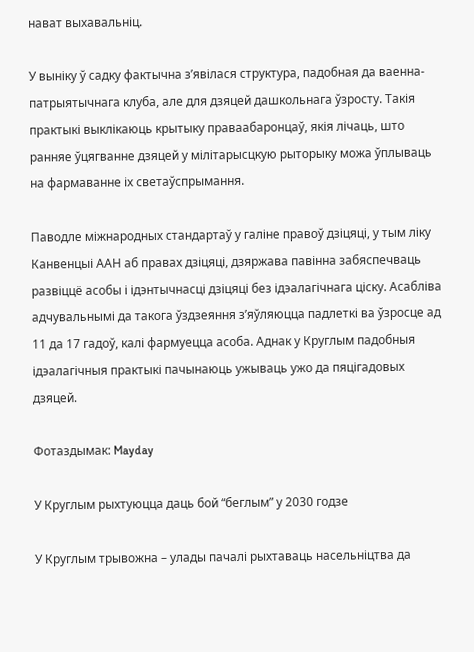нават выхавальніц.

У выніку ў садку фактычна з’явілася структура, падобная да ваенна-патрыятычнага клуба, але для дзяцей дашкольнага ўзросту. Такія практыкі выклікаюць крытыку праваабаронцаў, якія лічаць, што ранняе ўцягванне дзяцей у мілітарысцкую рыторыку можа ўплываць на фармаванне іх светаўспрымання.

Паводле міжнародных стандартаў у галіне правоў дзіцяці, у тым ліку Канвенцыі ААН аб правах дзіцяці, дзяржава павінна забяспечваць развіццё асобы і ідэнтычнасці дзіцяці без ідэалагічнага ціску. Асабліва адчувальнымі да такога ўздзеяння з’яўляюцца падлеткі ва ўзросце ад 11 да 17 гадоў, калі фармуецца асоба. Аднак у Круглым падобныя ідэалагічныя практыкі пачынаюць ужываць ужо да пяцігадовых дзяцей.

Фотаздымак: Mayday

У Круглым рыхтуюцца даць бой “беглым” у 2030 годзе

У Круглым трывожна – улады пачалі рыхтаваць насельніцтва да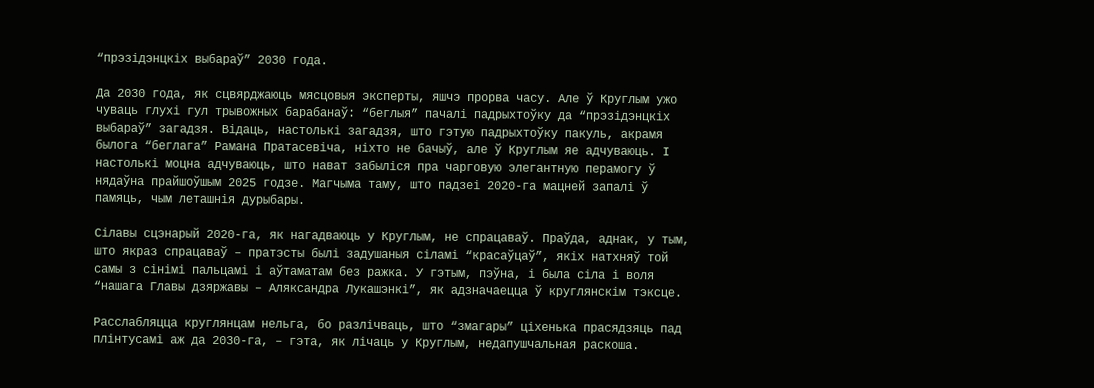“прэзідэнцкіх выбараў” 2030 года.

Да 2030 года, як сцвярджаюць мясцовыя эксперты, яшчэ прорва часу. Але ў Круглым ужо чуваць глухі гул трывожных барабанаў: “беглыя” пачалі падрыхтоўку да “прэзідэнцкіх выбараў” загадзя. Відаць, настолькі загадзя, што гэтую падрыхтоўку пакуль, акрамя былога “беглага” Рамана Пратасевіча, ніхто не бачыў, але ў Круглым яе адчуваюць. І настолькі моцна адчуваюць, што нават забыліся пра чарговую элегантную перамогу ў нядаўна прайшоўшым 2025 годзе. Магчыма таму, што падзеі 2020-га мацней запалі ў памяць, чым леташнія дурыбары.

Сілавы сцэнарый 2020-га, як нагадваюць у Круглым, не спрацаваў. Праўда, аднак, у тым, што якраз спрацаваў – пратэсты былі задушаныя сіламі “красаўцаў”, якіх натхняў той самы з сінімі пальцамі і аўтаматам без ражка. У гэтым, пэўна, і была сіла і воля “нашага Главы дзяржавы – Аляксандра Лукашэнкі”, як адзначаецца ў круглянскім тэксце.

Расслабляцца круглянцам нельга, бо разлічваць, што “змагары” ціхенька прасядзяць пад плінтусамі аж да 2030-га, – гэта, як лічаць у Круглым, недапушчальная раскоша.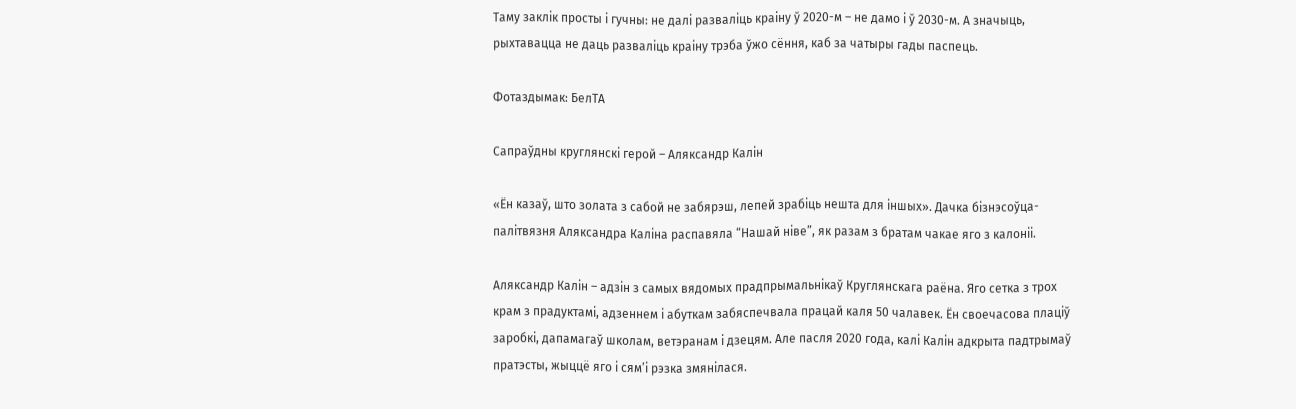Таму заклік просты і гучны: не далі разваліць краіну ў 2020-м – не дамо і ў 2030-м. А значыць, рыхтавацца не даць разваліць краіну трэба ўжо сёння, каб за чатыры гады паспець.

Фотаздымак: БелТА

Сапраўдны круглянскі герой – Аляксандр Калін

«Ён казаў, што золата з сабой не забярэш, лепей зрабіць нешта для іншых». Дачка бізнэсоўца-палітвязня Аляксандра Каліна распавяла “Нашай ніве”, як разам з братам чакае яго з калоніі.

Аляксандр Калін – адзін з самых вядомых прадпрымальнікаў Круглянскага раёна. Яго сетка з трох крам з прадуктамі, адзеннем і абуткам забяспечвала працай каля 50 чалавек. Ён своечасова плаціў заробкі, дапамагаў школам, ветэранам і дзецям. Але пасля 2020 года, калі Калін адкрыта падтрымаў пратэсты, жыццё яго і сям’і рэзка змянілася.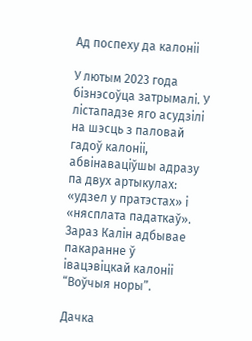Ад поспеху да калоніі

У лютым 2023 года бізнэсоўца затрымалі. У лістападзе яго асудзілі на шэсць з паловай гадоў калоніі, абвінаваціўшы адразу па двух артыкулах: «удзел у пратэстах» і «нясплата падаткаў». Зараз Калін адбывае пакаранне ў івацэвіцкай калоніі “Воўчыя норы”.

Дачка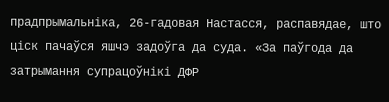прадпрымальніка, 26-гадовая Настасся, распавядае, што ціск пачаўся яшчэ задоўга да суда. «За паўгода да затрымання супрацоўнікі ДФР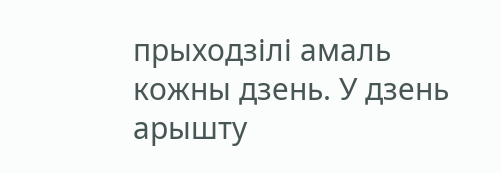прыходзілі амаль кожны дзень. У дзень арышту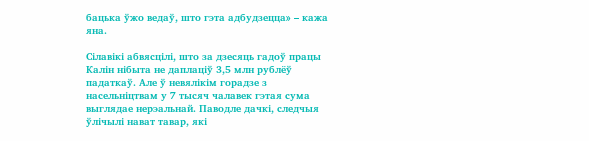бацька ўжо ведаў, што гэта адбудзецца» – кажа яна.

Сілавікі абвясцілі, што за дзесяць гадоў працы Калін нібыта не даплаціў 3,5 млн рублёў падаткаў. Але ў невялікім горадзе з насельніцтвам у 7 тысяч чалавек гэтая сума выглядае нерэальнай. Паводле дачкі, следчыя ўлічылі нават тавар, які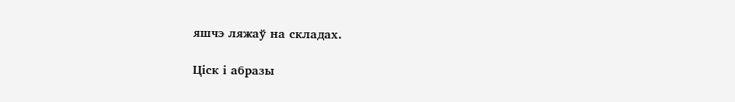яшчэ ляжаў на складах.

Ціск і абразы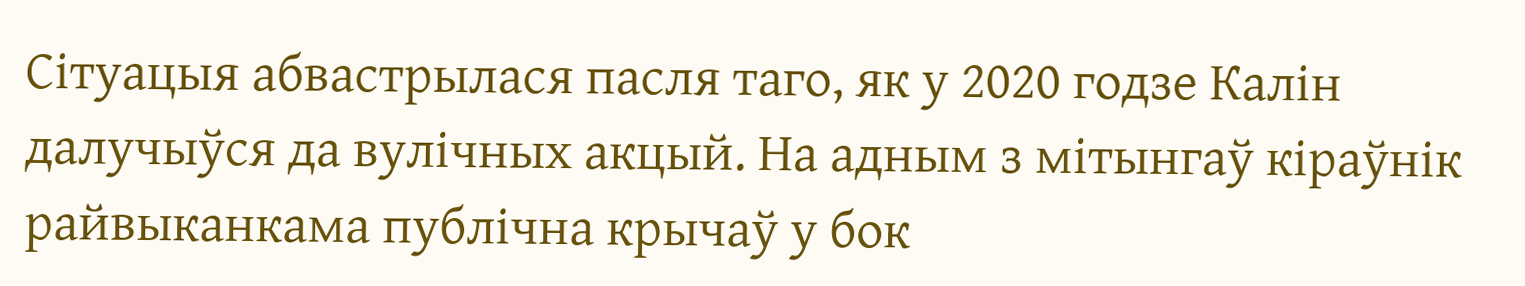Сітуацыя абвастрылася пасля таго, як у 2020 годзе Калін далучыўся да вулічных акцый. На адным з мітынгаў кіраўнік райвыканкама публічна крычаў у бок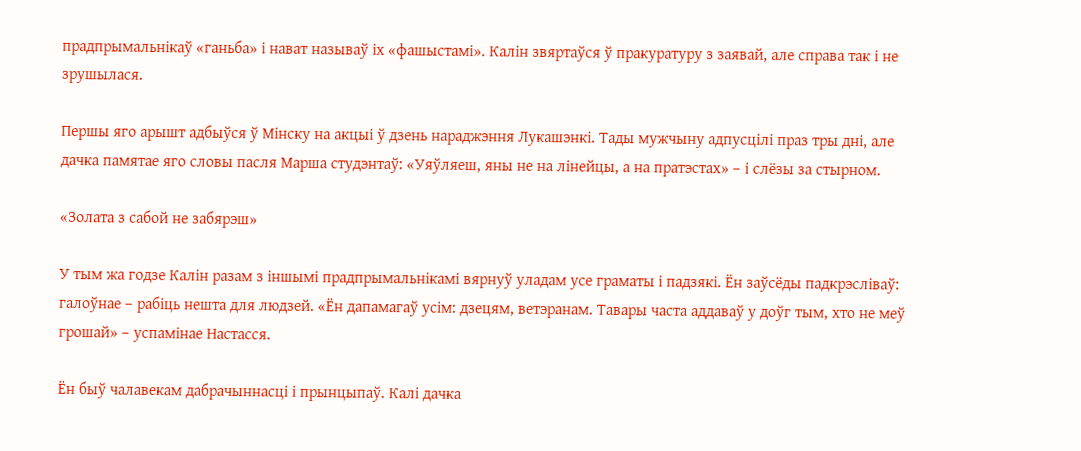прадпрымальнікаў «ганьба» і нават называў іх «фашыстамі». Калін звяртаўся ў пракуратуру з заявай, але справа так і не зрушылася.

Першы яго арышт адбыўся ў Мінску на акцыі ў дзень нараджэння Лукашэнкі. Тады мужчыну адпусцілі праз тры дні, але дачка памятае яго словы пасля Марша студэнтаў: «Уяўляеш, яны не на лінейцы, а на пратэстах» – і слёзы за стырном.

«Золата з сабой не забярэш»

У тым жа годзе Калін разам з іншымі прадпрымальнікамі вярнуў уладам усе граматы і падзякі. Ён заўсёды падкрэсліваў: галоўнае – рабіць нешта для людзей. «Ён дапамагаў усім: дзецям, ветэранам. Тавары часта аддаваў у доўг тым, хто не меў грошай» – успамінае Настасся.

Ён быў чалавекам дабрачыннасці і прынцыпаў. Калі дачка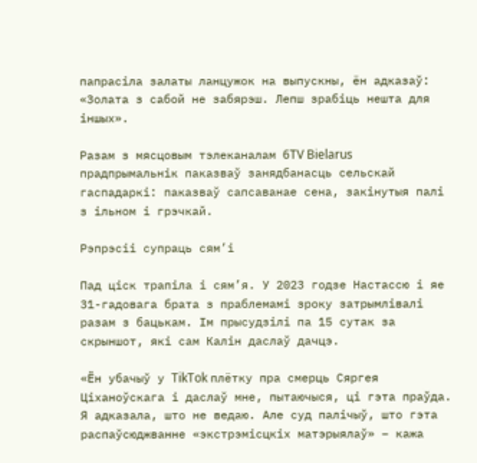папрасіла залаты ланцужок на выпускны, ён адказаў: «Золата з сабой не забярэш. Лепш зрабіць нешта для іншых».

Разам з мясцовым тэлеканалам 6TV Bielarus прадпрымальнік паказваў занядбанасць сельскай гаспадаркі: паказваў сапсаванае сена, закінутыя палі з ільном і грэчкай.

Рэпрэсіі супраць сям’і

Пад ціск трапіла і сям’я. У 2023 годзе Настассю і яе 31-гадовага брата з праблемамі зроку затрымлівалі разам з бацькам. Ім прысудзілі па 15 сутак за скрыншот, які сам Калін даслаў дачцэ.

«Ён убачыў у TikTok плётку пра смерць Сяргея Ціханоўскага і даслаў мне, пытаючыся, ці гэта праўда. Я адказала, што не ведаю. Але суд палічыў, што гэта распаўсюджванне «экстрэмісцкіх матэрыялаў» – кажа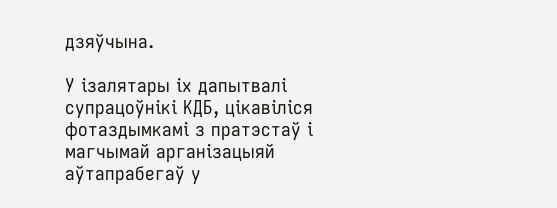дзяўчына.

У ізалятары іх дапытвалі супрацоўнікі КДБ, цікавіліся фотаздымкамі з пратэстаў і магчымай арганізацыяй аўтапрабегаў у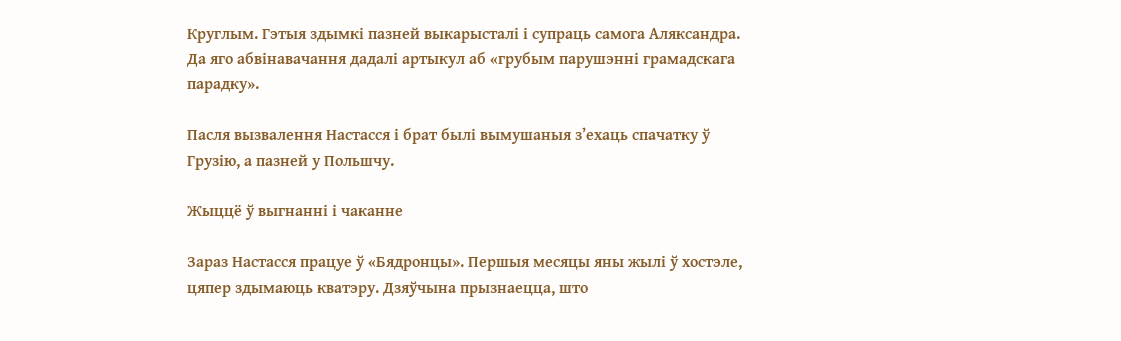Круглым. Гэтыя здымкі пазней выкарысталі і супраць самога Аляксандра. Да яго абвінавачання дадалі артыкул аб «грубым парушэнні грамадскага парадку».

Пасля вызвалення Настасся і брат былі вымушаныя з’ехаць спачатку ў Грузію, а пазней у Польшчу.

Жыццё ў выгнанні і чаканне

Зараз Настасся працуе ў «Бядронцы». Першыя месяцы яны жылі ў хостэле, цяпер здымаюць кватэру. Дзяўчына прызнаецца, што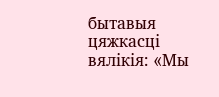бытавыя цяжкасці вялікія: «Мы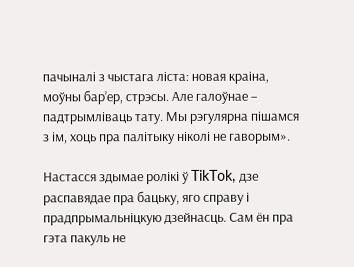пачыналі з чыстага ліста: новая краіна, моўны бар’ер, стрэсы. Але галоўнае – падтрымліваць тату. Мы рэгулярна пішамся з ім, хоць пра палітыку ніколі не гаворым».

Настасся здымае ролікі ў TikTok, дзе распавядае пра бацьку, яго справу і прадпрымальніцкую дзейнасць. Сам ён пра гэта пакуль не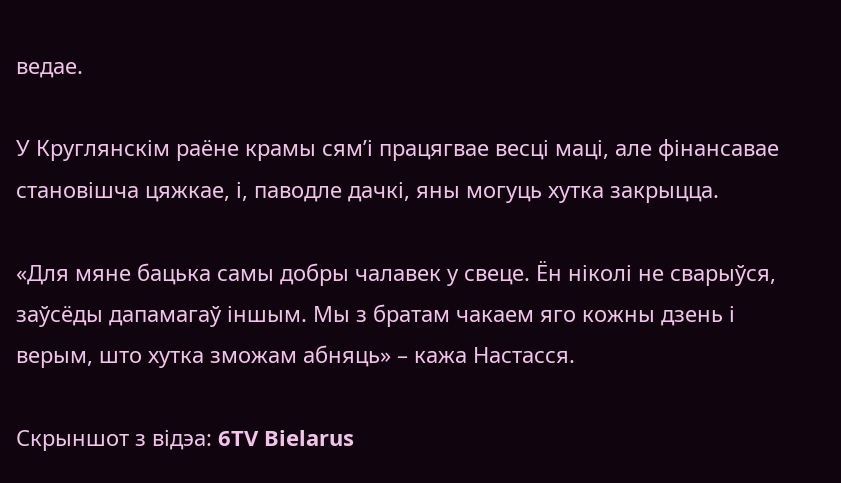ведае.

У Круглянскім раёне крамы сям’і працягвае весці маці, але фінансавае становішча цяжкае, і, паводле дачкі, яны могуць хутка закрыцца.

«Для мяне бацька самы добры чалавек у свеце. Ён ніколі не сварыўся, заўсёды дапамагаў іншым. Мы з братам чакаем яго кожны дзень і верым, што хутка зможам абняць» – кажа Настасся.

Скрыншот з відэа: 6TV Bielarus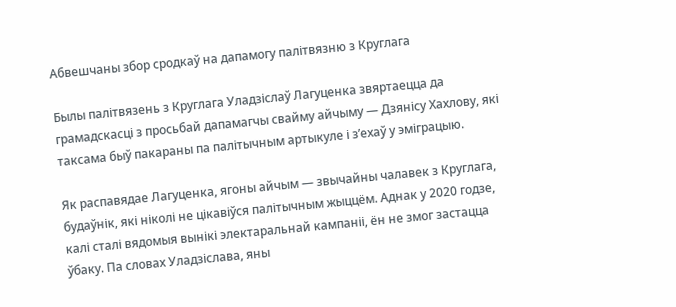Абвешчаны збор сродкаў на дапамогу палітвязню з Круглага

Былы палітвязень з Круглага Уладзіслаў Лагуценка звяртаецца да грамадскасці з просьбай дапамагчы свайму айчыму — Дзянісу Хахлову, які таксама быў пакараны па палітычным артыкуле і з’ехаў у эміграцыю.

Як распавядае Лагуценка, ягоны айчым — звычайны чалавек з Круглага, будаўнік, які ніколі не цікавіўся палітычным жыццём. Аднак у 2020 годзе, калі сталі вядомыя вынікі электаральнай кампаніі, ён не змог застацца ўбаку. Па словах Уладзіслава, яны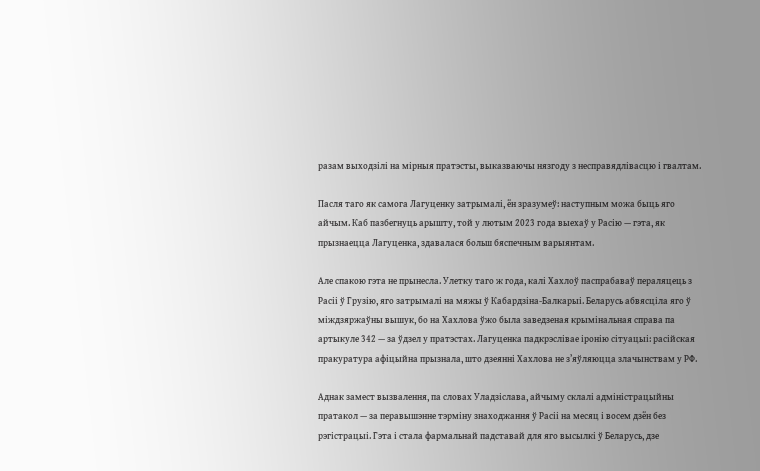разам выходзілі на мірныя пратэсты, выказваючы нязгоду з несправядлівасцю і гвалтам.

Пасля таго як самога Лагуценку затрымалі, ён зразумеў: наступным можа быць яго айчым. Каб пазбегнуць арышту, той у лютым 2023 года выехаў у Расію — гэта, як прызнаецца Лагуценка, здавалася больш бяспечным варыянтам.

Але спакою гэта не прынесла. Улетку таго ж года, калі Хахлоў паспрабаваў пераляцець з Расіі ў Грузію, яго затрымалі на мяжы ў Кабардзіна-Балкарыі. Беларусь абвясціла яго ў міждзяржаўны вышук, бо на Хахлова ўжо была заведзеная крымінальная справа па артыкуле 342 — за ўдзел у пратэстах. Лагуценка падкрэслівае іронію сітуацыі: расійская пракуратура афіцыйна прызнала, што дзеянні Хахлова не з’яўляюцца злачынствам у РФ.

Аднак замест вызвалення, па словах Уладзіслава, айчыму склалі адміністрацыйны пратакол — за перавышэнне тэрміну знаходжання ў Расіі на месяц і восем дзён без рэгістрацыі. Гэта і стала фармальнай падставай для яго высылкі ў Беларусь, дзе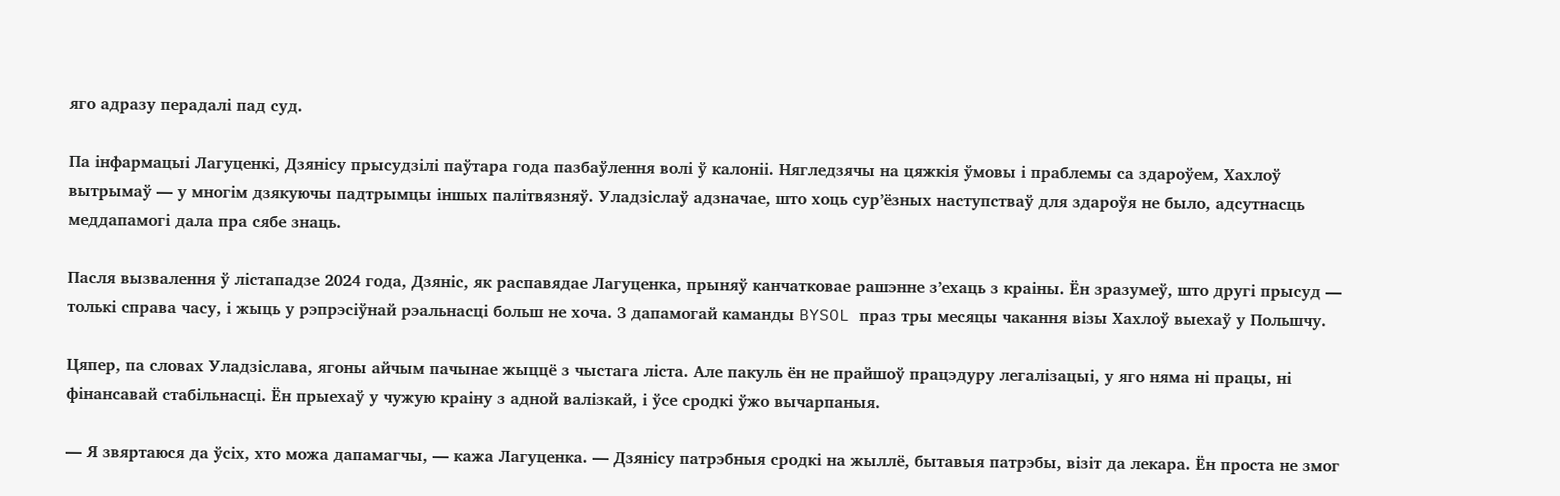яго адразу перадалі пад суд.

Па інфармацыі Лагуценкі, Дзянісу прысудзілі паўтара года пазбаўлення волі ў калоніі. Нягледзячы на цяжкія ўмовы і праблемы са здароўем, Хахлоў вытрымаў — у многім дзякуючы падтрымцы іншых палітвязняў. Уладзіслаў адзначае, што хоць сур’ёзных наступстваў для здароўя не было, адсутнасць меддапамогі дала пра сябе знаць.

Пасля вызвалення ў лістападзе 2024 года, Дзяніс, як распавядае Лагуценка, прыняў канчатковае рашэнне з’ехаць з краіны. Ён зразумеў, што другі прысуд — толькі справа часу, і жыць у рэпрэсіўнай рэальнасці больш не хоча. З дапамогай каманды BYSOL праз тры месяцы чакання візы Хахлоў выехаў у Польшчу.

Цяпер, па словах Уладзіслава, ягоны айчым пачынае жыццё з чыстага ліста. Але пакуль ён не прайшоў працэдуру легалізацыі, у яго няма ні працы, ні фінансавай стабільнасці. Ён прыехаў у чужую краіну з адной валізкай, і ўсе сродкі ўжо вычарпаныя.

— Я звяртаюся да ўсіх, хто можа дапамагчы, — кажа Лагуценка. — Дзянісу патрэбныя сродкі на жыллё, бытавыя патрэбы, візіт да лекара. Ён проста не змог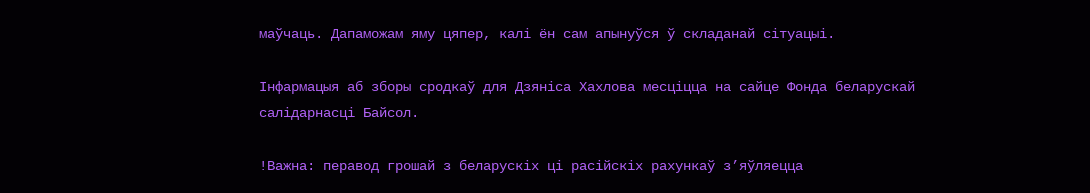маўчаць. Дапаможам яму цяпер, калі ён сам апынуўся ў складанай сітуацыі.

Інфармацыя аб зборы сродкаў для Дзяніса Хахлова месціцца на сайце Фонда беларускай салідарнасці Байсол.

!Важна: перавод грошай з беларускіх ці расійскіх рахункаў з’яўляецца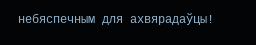небяспечным для ахвярадаўцы!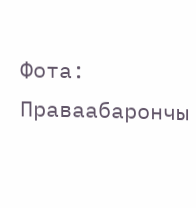Фота: Праваабарончы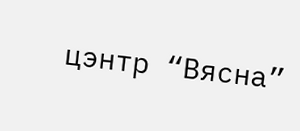цэнтр “Вясна”